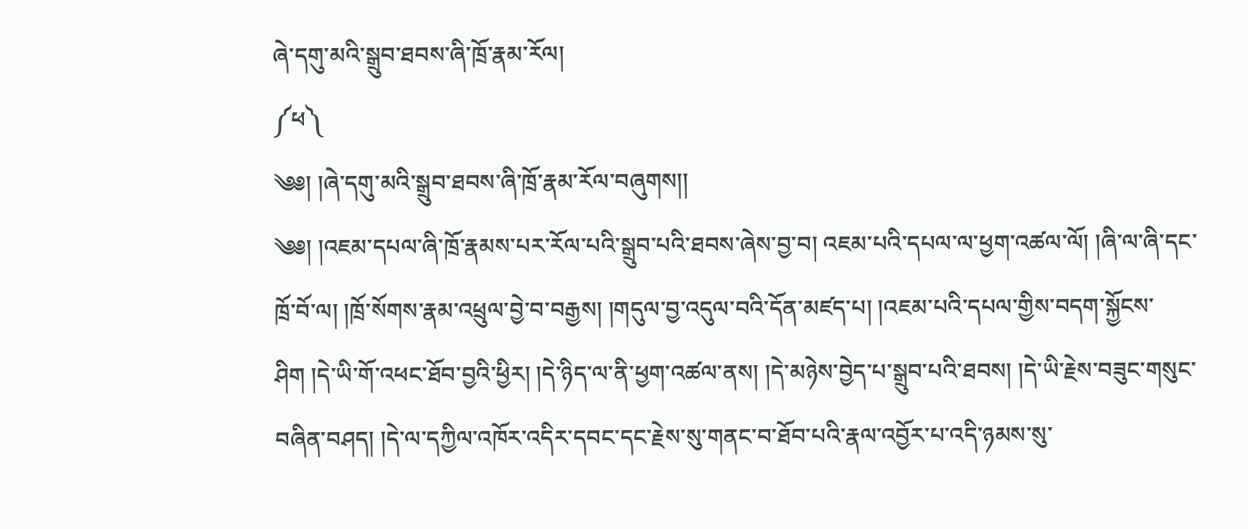ཞེ་དགུ་མའི་སྒྲུབ་ཐབས་ཞི་ཁྲོ་རྣམ་རོལ།
༼ཕ༽
༄༅། །ཞེ་དགུ་མའི་སྒྲུབ་ཐབས་ཞི་ཁྲོ་རྣམ་རོལ་བཞུགས།།
༄༅། །འཇམ་དཔལ་ཞི་ཁྲོ་རྣམས་པར་རོལ་པའི་སྒྲུབ་པའི་ཐབས་ཞེས་བྱ་བ། འཇམ་པའི་དཔལ་ལ་ཕྱག་འཚལ་ལོ། །ཞི་ལ་ཞི་དང་ཁྲོ་བོ་ལ། །ཁྲོ་སོགས་རྣམ་འཕྲུལ་བྱེ་བ་བརྒྱས། །གདུལ་བྱ་འདུལ་བའི་དོན་མཛད་པ། །འཇམ་པའི་དཔལ་གྱིས་བདག་སྐྱོངས་ཤིག །དེ་ཡི་གོ་འཕང་ཐོབ་བྱའི་ཕྱིར། །དེ་ཉིད་ལ་ནི་ཕྱག་འཚལ་ནས། །དེ་མཉེས་བྱེད་པ་སྒྲུབ་པའི་ཐབས། །དེ་ཡི་རྗེས་བཟུང་གསུང་བཞིན་བཤད། །དེ་ལ་དཀྱིལ་འཁོར་འདིར་དབང་དང་རྗེས་སུ་གནང་བ་ཐོབ་པའི་རྣལ་འབྱོར་པ་འདི་ཉམས་སུ་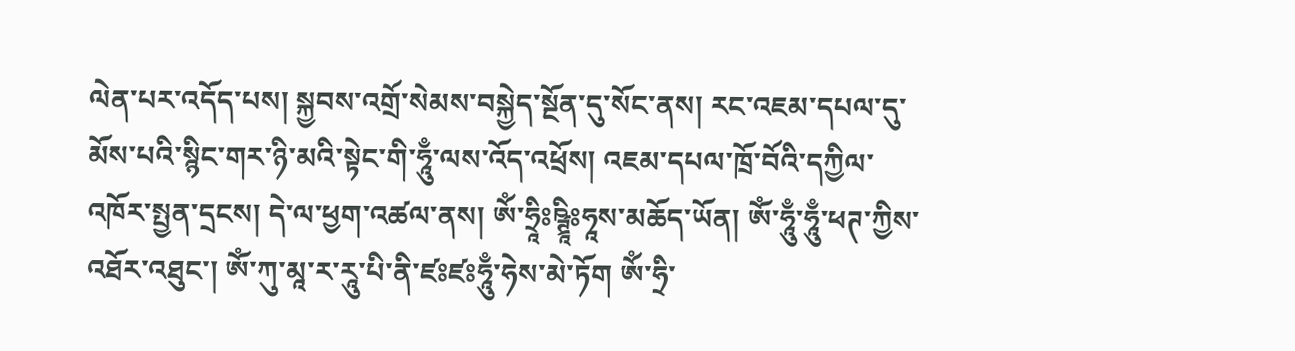ལེན་པར་འདོད་པས། སྐྱབས་འགྲོ་སེམས་བསྐྱེད་སྔོན་དུ་སོང་ནས། རང་འཇམ་དཔལ་དུ་མོས་པའི་སྙིང་གར་ཉི་མའི་སྟེང་གི་ཧཱུྃ་ལས་འོད་འཕྲོས། འཇམ་དཔལ་ཁྲོ་བོའི་དཀྱིལ་འཁོར་སྤྱན་དྲངས། དེ་ལ་ཕྱག་འཚལ་ནས། ཨོཾ་ཧྲཱིཿཥྚྲཱིཿཧཱས་མཆོད་ཡོན། ཨོཾ་ཧཱུྃ་ཧཱུྃ་ཕཊ་ཀྱིས་འཐོར་འཐུང་། ཨོཾ་ཀུ་མཱ་ར་རཱུ་པི་ནི་ཛཿཛཿཧཱུྃ་ཧེས་མེ་ཏོག ཨོཾ་ཧྲི་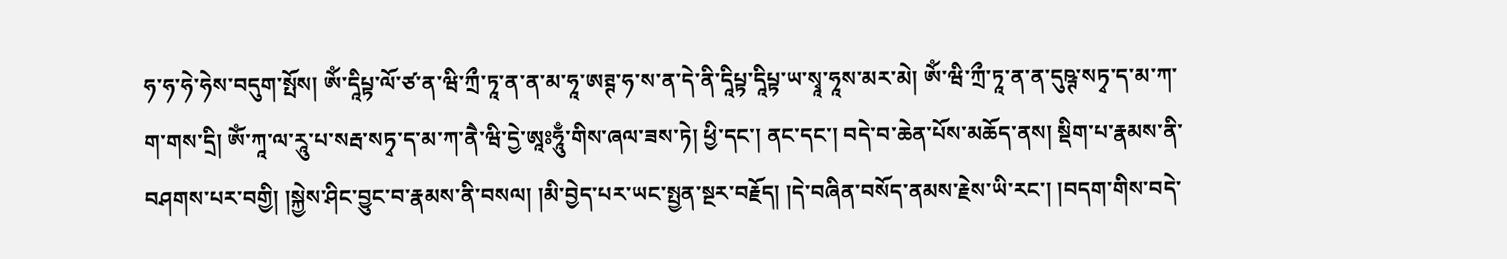ཧ་ཧ་ཧེ་ཧེས་བདུག་སྤོས། ཨོཾ་དཱིཔྟ་ལོ་ཙ་ན་ཝི་ཀྲྀ་ཏཱ་ན་ན་མ་ཧཱ་ཨཊྚ་ཧ་ས་ན་དེ་ནི་དཱིཔྟ་དཱིཔྟ་ཡ་སྭཱ་ཧཱས་མར་མེ། ཨོཾ་ཝི་ཀྲྀ་ཏཱ་ན་ན་དུཥྚ་སཏྭ་ད་མ་ཀ་ག་གས་དྲི། ཨོཾ་ཀཱ་ལ་རཱུ་པ་སརྦ་སཏྭ་ད་མ་ཀ་ནཻ་ཝི་དྱེ་ཨཱཿཧཱུྃ་གིས་ཞལ་ཟས་ཏེ། ཕྱི་དང་། ནང་དང་། བདེ་བ་ཆེན་པོས་མཆོད་ནས། སྡིག་པ་རྣམས་ནི་བཤགས་པར་བགྱི། །སྐྱེས་ཤིང་བྱུང་བ་རྣམས་ནི་བསལ། །མི་བྱེད་པར་ཡང་སྤྱན་སྔར་བརྗོད། །དེ་བཞིན་བསོད་ནམས་རྗེས་ཡི་རང་། །བདག་གིས་བདེ་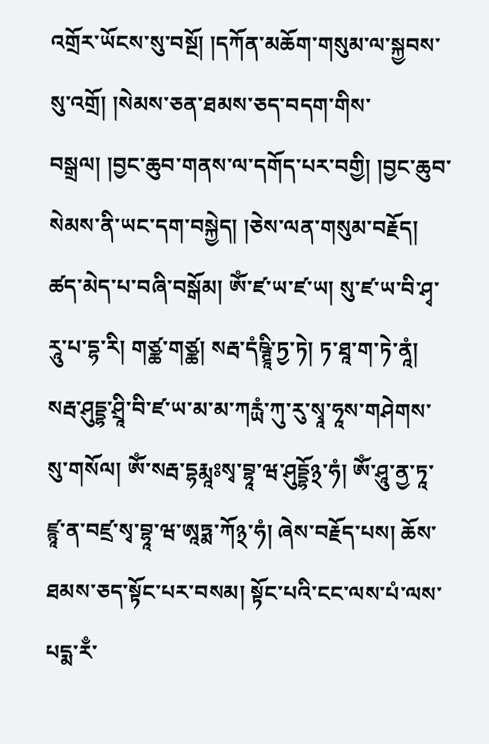འགྲོར་ཡོངས་སུ་བསྔོ། །དཀོན་མཆོག་གསུམ་ལ་སྐྱབས་སུ་འགྲོ། །སེམས་ཅན་ཐམས་ཅད་བདག་གིས་བསྒྲལ། །བྱང་ཆུབ་གནས་ལ་དགོད་པར་བགྱི། །བྱང་ཆུབ་སེམས་ནི་ཡང་དག་བསྐྱེད། །ཅེས་ལན་གསུམ་བརྗོད། ཚད་མེད་པ་བཞི་བསྒོམ། ཨོཾ་ཛ་ཡ་ཛ་ཡ། སུ་ཛ་ཡ་བི་ཤྭ་རཱུ་པ་དྷ་རི། གཙྪ་གཙྪ། སརྦ་དཾཥྚྲཱི་ཏྱ་ཏེ། ཏ་ཐཱ་ག་ཏེ་ནཱཾ། སརྦ་ཤུདྡྷ་ཤྲཱི་བི་ཛ་ཡ་མ་མ་ཀརྻཾ་ཀུ་རུ་སྭཱ་ཧཱས་གཤེགས་སུ་གསོལ། ཨོཾ་སརྦ་དྷརྨཱཿསྭ་བྷཱ་ཝ་ཤུདྡྷོ྅་ཧཾ། ཨོཾ་ཤཱུ་ནྱ་ཏཱ་ཛྙཱ་ན་བཛྲ་སྭ་བྷཱ་ཝ་ཨཱཏྨ་ཀོ྅་ཧཾ། ཞེས་བརྗོད་པས། ཆོས་ཐམས་ཅད་སྟོང་པར་བསམ། སྟོང་པའི་ངང་ལས་པཾ་ལས་པདྨ་རྃ་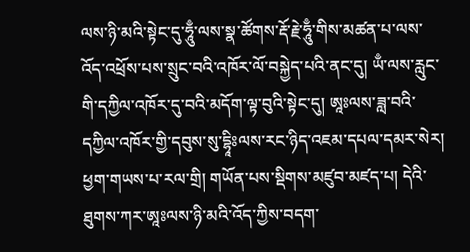ལས་ཉི་མའི་སྟེང་དུ་ཧཱུྃ་ལས་སྣ་ཚོགས་རྡོ་རྗེ་ཧཱུྃ་གིས་མཚན་པ་ལས་འོད་འཕྲོས་པས་སྲུང་བའི་འཁོར་ལོ་བསྐྱེད་པའི་ནང་དུ། ཡྃ་ལས་རླུང་གི་དཀྱིལ་འཁོར་དུ་བའི་མདོག་ལྟ་བུའི་སྟེང་དུ། ཨཱཿལས་ཟླ་བའི་དཀྱིལ་འཁོར་གྱི་དབུས་སུ་དྷཱིཿལས་རང་ཉིད་འཇམ་དཔལ་དམར་སེར། ཕྱག་གཡས་པ་རལ་གྲི། གཡོན་པས་སྡིགས་མཛུབ་མཛད་པ། དེའི་ཐུགས་ཀར་ཨཱཿལས་ཉི་མའི་འོད་ཀྱིས་བདག་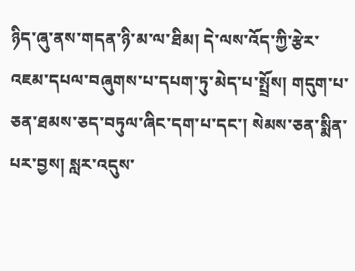ཉིད་ཞུ་ནས་གདན་ཉི་མ་ལ་ཐིམ། དེ་ལས་འོད་ཀྱི་རྩེར་འཇམ་དཔལ་བཞུགས་པ་དཔག་ཏུ་མེད་པ་སྤྲོས། གདུག་པ་ཅན་ཐམས་ཅད་བཏུལ་ཞིང་དག་པ་དང་། སེམས་ཅན་སྨིན་པར་བྱས། སླར་འདུས་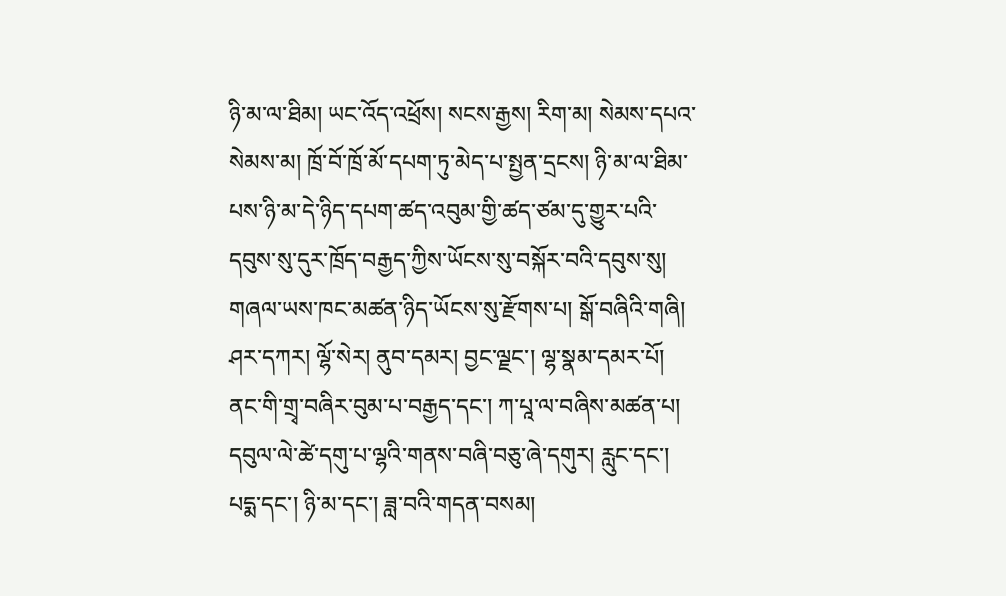ཉི་མ་ལ་ཐིམ། ཡང་འོད་འཕྲོས། སངས་རྒྱས། རིག་མ། སེམས་དཔའ་སེམས་མ། ཁྲོ་བོ་ཁྲོ་མོ་དཔག་ཏུ་མེད་པ་སྤྱན་དྲངས། ཉི་མ་ལ་ཐིམ་པས་ཉི་མ་དེ་ཉིད་དཔག་ཚད་འབུམ་གྱི་ཚད་ཙམ་དུ་གྱུར་པའི་དབུས་སུ་དུར་ཁྲོད་བརྒྱད་ཀྱིས་ཡོངས་སུ་བསྐོར་བའི་དབུས་སུ། གཞལ་ཡས་ཁང་མཚན་ཉིད་ཡོངས་སུ་རྫོགས་པ། སྒོ་བཞིའི་གཞི། ཤར་དཀར། ལྷོ་སེར། ནུབ་དམར། བྱང་ལྗང་། ལྷ་སྣམ་དམར་པོ། ནང་གི་གྲྭ་བཞིར་བུམ་པ་བརྒྱད་དང་། ཀ་པཱ་ལ་བཞིས་མཚན་པ། དབུལ་ལེ་ཚེ་དགུ་པ་ལྷའི་གནས་བཞི་བཅུ་ཞེ་དགུར། རླུང་དང་། པདྨ་དང་། ཉི་མ་དང་། ཟླ་བའི་གདན་བསམ།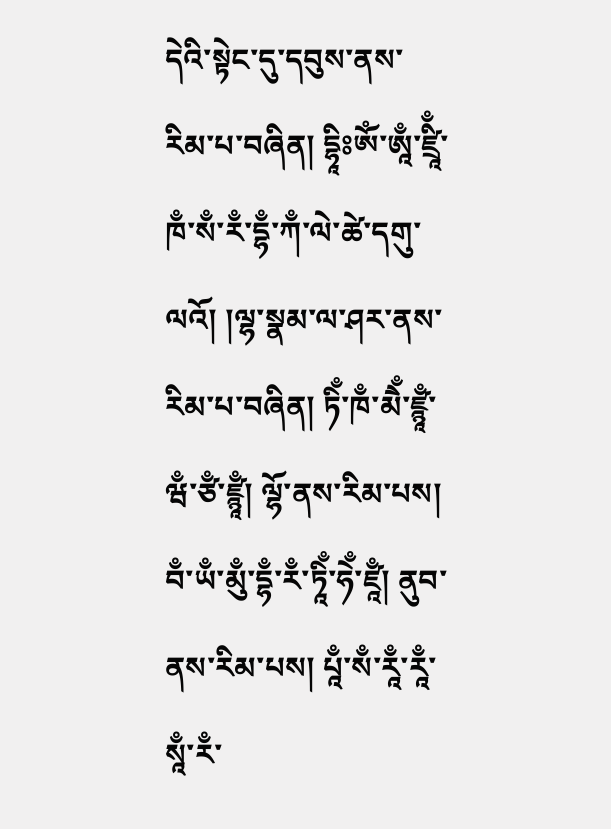དེའི་སྟེང་དུ་དབུས་ནས་རིམ་པ་བཞིན། དྷཱིཿཨོཾ་ཨཱྃ་ཛྲཱིྃ་ཁྃ་སྃ་རྃ་དྷྃ་ཀྃ་ལེ་ཚེ་དགུ་ལའོ། །ལྷ་སྣམ་ལ་ཤར་ནས་རིམ་པ་བཞིན། ཏིྃ་ཁྃ་མཻྃ་ཛྙཱྃ་ཝྃ་ཙྃ་ཛྙཱྃ། ལྷོ་ནས་རིམ་པས། བྃ་ཡྃ་མུྃ་དྷྃ་རྃ་ཏཱིྃ་ཧེྃ་ཛཱྃ། ནུབ་ནས་རིམ་པས། པཱྃ་སྃ་རཱྃ་རཱྃ་སཱྃ་རྃ་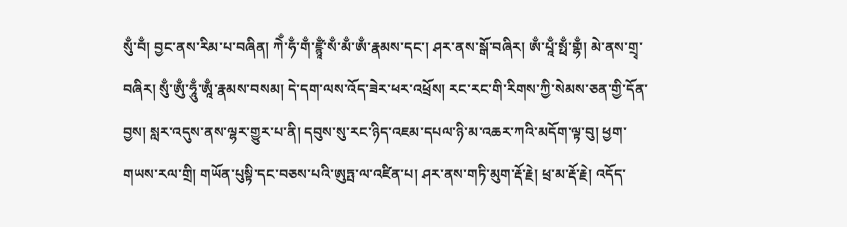སུྃ་བྃ། བྱང་ནས་རིམ་པ་བཞིན། ཀེྃ་ཧྃ་གྃ་ཛྙཱྃ་སྃ་མྃ་ཨྃ་རྣམས་དང་། ཤར་ནས་སྒོ་བཞིར། ཨྃ་པཱྃ་སྥྃ་གྷྃ། མེ་ནས་གྲྭ་བཞིར། སུྃ་ཨུྃ་ཧཱུྃ་ཨཱྃ་རྣམས་བསམ། དེ་དག་ལས་འོད་ཟེར་ཕར་འཕྲོས། རང་རང་གི་རིགས་ཀྱི་སེམས་ཅན་གྱི་དོན་བྱས། སླར་འདུས་ནས་ལྷར་གྱུར་པ་ནི། དབུས་སུ་རང་ཉིད་འཇམ་དཔལ་ཉི་མ་འཆར་ཀའི་མདོག་ལྟ་བུ། ཕྱག་གཡས་རལ་གྲི། གཡོན་པུསྟི་དང་བཅས་པའི་ཨུཏྤ་ལ་འཛིན་པ། ཤར་ནས་གཏི་མུག་རྡོ་རྗེ། ཕྲ་མ་རྡོ་རྗེ། འདོད་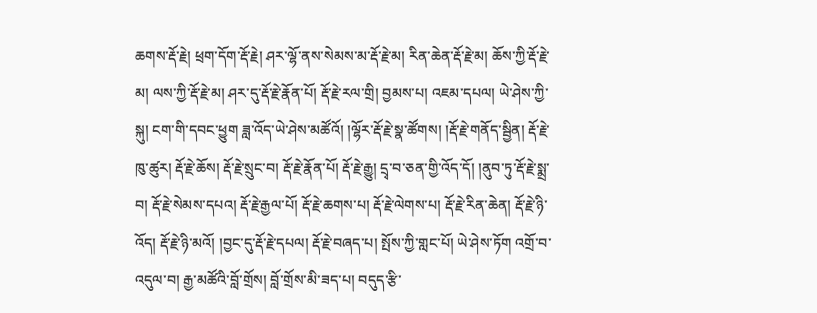ཆགས་རྡོ་རྗེ། ཕྲག་དོག་རྡོ་རྗེ། ཤར་ལྷོ་ནས་སེམས་མ་རྡོ་རྗེ་མ། རིན་ཆེན་རྡོ་རྗེ་མ། ཆོས་ཀྱི་རྡོ་རྗེ་མ། ལས་ཀྱི་རྡོ་རྗེ་མ། ཤར་དུ་རྡོ་རྗེ་རྣོན་པོ། རྡོ་རྗེ་རལ་གྲི། བྱམས་པ། འཇམ་དཔལ། ཡེ་ཤེས་ཀྱི་སྐུ། ངག་གི་དབང་ཕྱུག ཟླ་འོད་ཡེ་ཤེས་མཚོའོ། །ལྷོར་རྡོ་རྗེ་སྣ་ཚོགས། །རྡོ་རྗེ་གནོད་སྦྱིན། རྡོ་རྗེ་ཁུ་ཚུར། རྡོ་རྗེ་ཆོས། རྡོ་རྗེ་སྲུང་བ། རྡོ་རྗེ་རྣོན་པོ། རྡོ་རྗེ་རྒྱུ། དྲྭ་བ་ཅན་གྱི་འོད་དོ། །ནུབ་ཏུ་རྡོ་རྗེ་སྨྲ་བ། རྡོ་རྗེ་སེམས་དཔའ། རྡོ་རྗེ་རྒྱལ་པོ། རྡོ་རྗེ་ཆགས་པ། རྡོ་རྗེ་ལེགས་པ། རྡོ་རྗེ་རིན་ཆེན། རྡོ་རྗེ་ཉི་འོད། རྡོ་རྗེ་ཉི་མའོ། །བྱང་དུ་རྡོ་རྗེ་དཔལ། རྡོ་རྗེ་བཞད་པ། སྤོས་ཀྱི་གླང་པོ། ཡེ་ཤེས་ཏོག འགྲོ་བ་འདུལ་བ། རྒྱ་མཚོའི་བློ་གྲོས། བློ་གྲོས་མི་ཟད་པ། བདུད་རྩི་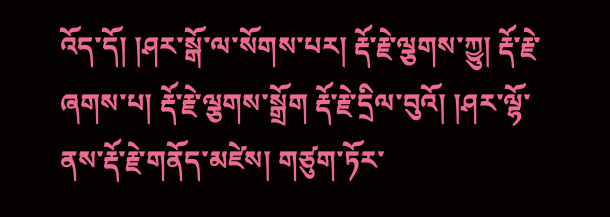འོད་དོ། །ཤར་སྒོ་ལ་སོགས་པར། རྡོ་རྗེ་ལྕགས་ཀྱུ། རྡོ་རྗེ་ཞགས་པ། རྡོ་རྗེ་ལྕགས་སྒྲོག རྡོ་རྗེ་དྲིལ་བུའོ། །ཤར་ལྷོ་ནས་རྡོ་རྗེ་གནོད་མཛེས། གཙུག་ཏོར་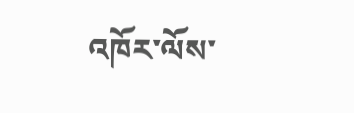འཁོར་ལོས་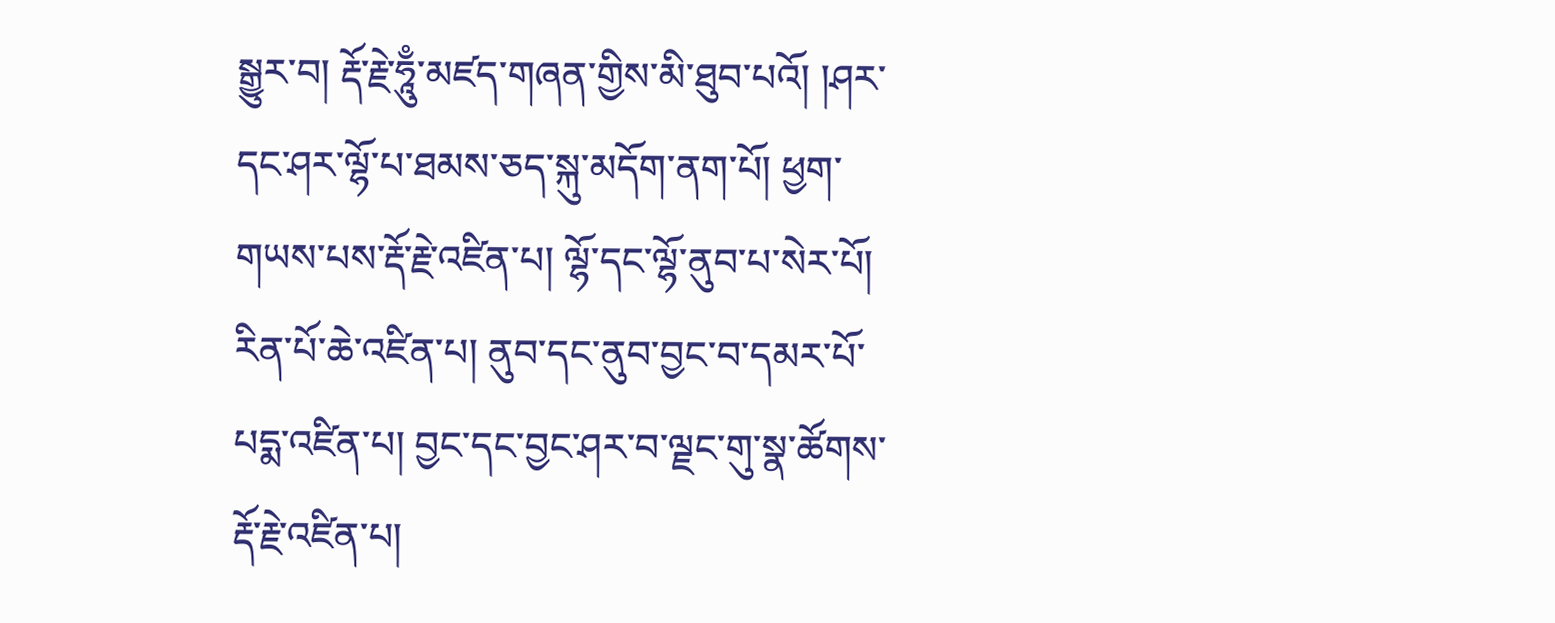སྒྱུར་བ། རྡོ་རྗེ་ཧཱུྃ་མཛད་གཞན་གྱིས་མི་ཐུབ་པའོ། །ཤར་དང་ཤར་ལྷོ་པ་ཐམས་ཅད་སྐུ་མདོག་ནག་པོ། ཕྱག་གཡས་པས་རྡོ་རྗེ་འཛིན་པ། ལྷོ་དང་ལྷོ་ནུབ་པ་སེར་པོ། རིན་པོ་ཆེ་འཛིན་པ། ནུབ་དང་ནུབ་བྱང་བ་དམར་པོ་པདྨ་འཛིན་པ། བྱང་དང་བྱང་ཤར་བ་ལྗང་གུ་སྣ་ཚོགས་རྡོ་རྗེ་འཛིན་པ།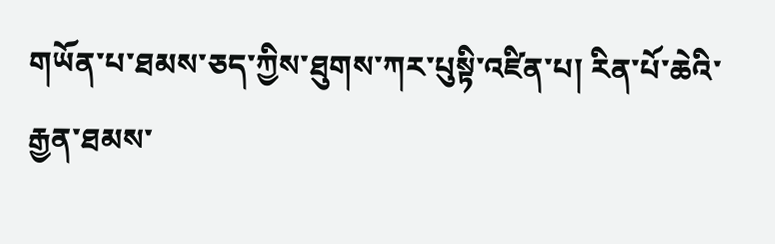གཡོན་པ་ཐམས་ཅད་ཀྱིས་ཐུགས་ཀར་པུསྟི་འཛིན་པ། རིན་པོ་ཆེའི་རྒྱན་ཐམས་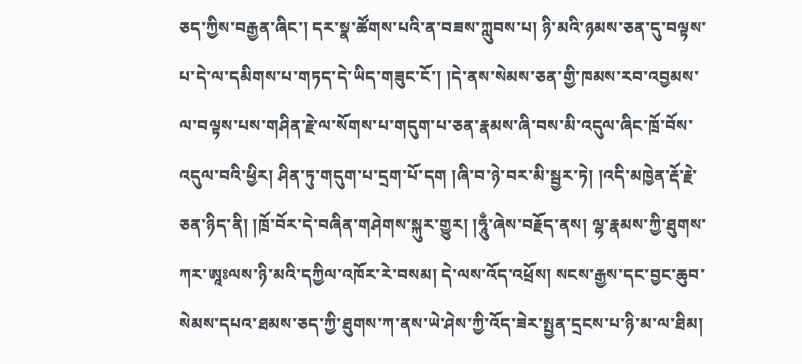ཅད་ཀྱིས་བརྒྱན་ཞིང་། དར་སྣ་ཚོགས་པའི་ན་བཟས་ཀླུབས་པ། ཉི་མའི་ཉམས་ཅན་དུ་བལྟས་པ་དེ་ལ་དམིགས་པ་གཏད་དེ་ཡིད་གཟུང་ངོ་། །དེ་ནས་སེམས་ཅན་གྱི་ཁམས་རབ་འབྱམས་ལ་བལྟས་པས་གཤིན་རྗེ་ལ་སོགས་པ་གདུག་པ་ཅན་རྣམས་ཞི་བས་མི་འདུལ་ཞིང་ཁྲོ་བོས་འདུལ་བའི་ཕྱིར། ཤིན་ཏུ་གདུག་པ་དྲག་པོ་དག །ཞི་བ་ཉེ་བར་མི་སྦྱར་ཏེ། །འདི་མཁྱེན་རྡོ་རྗེ་ཅན་ཉིད་ནི། །ཁྲོ་བོར་དེ་བཞིན་གཤེགས་སྐུར་གྱུར། །ཧཱུྃ་ཞེས་བརྗོད་ནས། ལྷ་རྣམས་ཀྱི་ཐུགས་ཀར་ཨཱཿལས་ཉི་མའི་དཀྱིལ་འཁོར་རེ་བསམ། དེ་ལས་འོད་འཕྲོས། སངས་རྒྱས་དང་བྱང་ཆུབ་སེམས་དཔའ་ཐམས་ཅད་ཀྱི་ཐུགས་ཀ་ནས་ཡེ་ཤེས་ཀྱི་འོད་ཟེར་སྤྱན་དྲངས་པ་ཉི་མ་ལ་ཐིམ།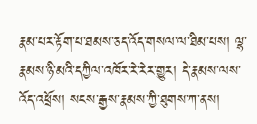རྣམ་པར་རྟོག་པ་ཐམས་ཅད་འོད་གསལ་ལ་ཐིམ་པས། ལྷ་རྣམས་ཉི་མའི་དཀྱིལ་འཁོར་རེ་རེར་གྱུར། དེ་རྣམས་ལས་འོད་འཕྲོས། སངས་རྒྱས་རྣམས་ཀྱི་ཐུགས་ཀ་ནས།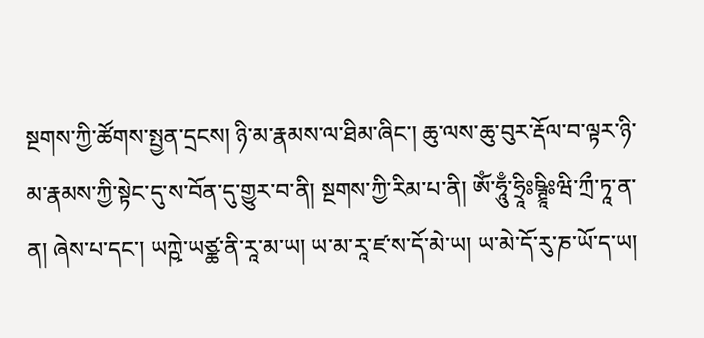སྔགས་ཀྱི་ཚོགས་སྤྱན་དྲངས། ཉི་མ་རྣམས་ལ་ཐིམ་ཞིང་། ཆུ་ལས་ཆུ་བུར་རྡོལ་བ་ལྟར་ཉི་མ་རྣམས་ཀྱི་སྟེང་དུ་ས་བོན་དུ་གྱུར་བ་ནི། སྔགས་ཀྱི་རིམ་པ་ནི། ཨོཾ་ཧཱུྃ་ཧྲཱིཿཥྚྲཱིཿཝི་ཀྲྀ་ཏཱ་ན་ན། ཞེས་པ་དང་། ཡཀྵེ་ཡཙྪ་ནི་རཱ་མ་ཡ། ཡ་མ་རཱ་ཛ་ས་དོ་མེ་ཡ། ཡ་མེ་དོ་རུ་ཎ་ཡོ་ད་ཡ།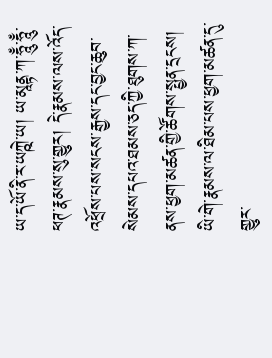ཡ་ད་ཡོ་ནི་ར་ཡཀྵེ་ཡ། ཡ་མཱནྟ་ཀ་ཧཱུྃ་ཧཱུྃ་ཕཊ་རྣམས་སུ་གྱུར། དེ་རྣམས་ལས་འོད་འཕྲོས་པས་སངས་རྒྱས་དང་བྱང་ཆུབ་སེམས་དཔའ་ཐམས་ཅད་ཀྱི་ཐུགས་ཀ་ནས་ཕྱག་མཚན་གྱི་ཚོགས་སྤྱན་དྲངས། ཡི་གེ་རྣམས་ལ་ཐིམ་པས་ཕྱག་མཚན་དུ་གྱུར་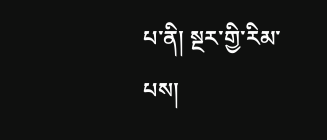པ་ནི། སྔར་གྱི་རིམ་པས།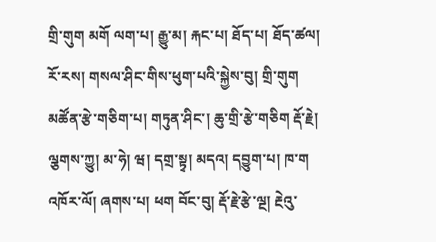གྲི་གུག མགོ ལག་པ། རྒྱུ་མ། རྐང་པ། ཐོད་པ། ཐོད་ཚལ། རོ་རས། གསལ་ཤིང་གིས་ཕུག་པའི་སྐྱེས་བུ། གྲི་གུག མཚོན་རྩེ་གཅིག་པ། གཏུན་ཤིང་། ཆུ་གྲི་རྩེ་གཅིག རྡོ་རྗེ། ལྕགས་ཀྱུ། མ་ཧེ། ཝ། དགྲ་སྟྭ། མདའ། དབྱུག་པ། ཁ་ག འཁོར་ལོ། ཞགས་པ། ཕག བོང་བུ། རྡོ་རྗེ་རྩེ་ལྔ། རྔེའུ་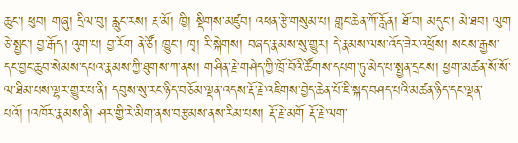ཆུང་། ཕུབ། གཞུ། དྲིལ་བུ། རླུང་རས། རྔ་མོ། ཁྱི། སྡིགས་མཛུབ། འཕན་རྩེ་གསུམ་པ། གླང་ཆེན་ཀོ་རློན། ཐོ་བ། མདུང་། མེ་ཐབ། ལུག ཅེ་སྤྱང་། བྱ་རྒོད། འུག་པ། བྱ་རོག ནེ་ཙོ། ཁྱུང་། ཁྭ། རི་སྐེགས། བཞད་རྣམས་སུ་གྱུར། དེ་རྣམས་ལས་འོད་ཟེར་འཕྲོས། སངས་རྒྱས་དང་བྱང་ཆུབ་སེམས་དཔའ་རྣམས་ཀྱི་ཐུགས་ཀ་ནས། གཤིན་རྗེ་གཤེད་ཀྱི་ཁྲོ་བོའི་ཚོགས་དཔག་ཏུ་མེད་པ་སྤྱན་དྲངས། ཕྱག་མཚན་སོ་སོ་ལ་ཐིམ་པས་ལྷར་གྱུར་པ་ནི། དབུས་སུ་རང་ཉིད་བཅོམ་ལྡན་འདས་རྡོ་རྗེ་འཇིགས་བྱེད་ཆེན་པོ་ཇི་སྐད་བཤད་པའི་མཚན་ཉིད་དང་ལྡན་པའོ། །འཁོར་རྣམས་ནི། ཤར་གྱི་རེ་མིག་ནས་བརྩམས་ནས་རིམ་པས། རྡོ་རྗེ་མགོ རྡོ་རྗེ་ལག་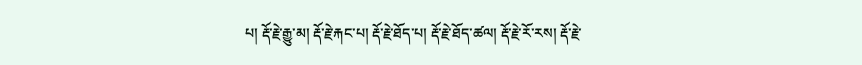པ། རྡོ་རྗེ་རྒྱུ་མ། རྡོ་རྗེ་རྐང་པ། རྡོ་རྗེ་ཐོད་པ། རྡོ་རྗེ་ཐོད་ཚལ། རྡོ་རྗེ་རོ་རས། རྡོ་རྗེ་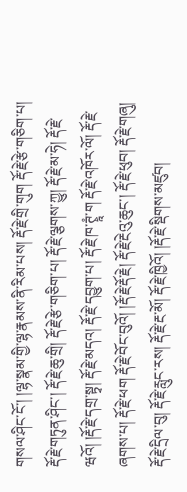གསལ་ཤིང་ངོ་། །ལྷ་སྣམ་གྱི་ལྷ་རྣམས་ནི་རིམ་པས། རྡོ་རྗེ་གྲི་གུག རྡོ་རྗེ་རྩེ་གཅིག་པ། རྡོ་རྗེ་གཏུན་ཤིང་། རྡོ་རྗེ་ཆུ་གྲི། རྡོ་རྗེ་རྩེ་གཅིག་པ། རྡོ་རྗེ་ལྕགས་ཀྱུ། རྡོ་རྗེ་མ་ཧེ། རྡོ་རྗེ་ཝའོ། །རྡོ་རྗེ་དགྲ་སྟྭ། རྡོ་རྗེ་མདའ། རྡོ་རྗེ་དབྱུག་པ། རྡོ་རྗེ་ཁ་ཊྭཱཾ་ག རྡོ་རྗེ་འཁོར་ལོ། རྡོ་རྗེ་ཞགས་པ། རྡོ་རྗེ་ཕག རྡོ་རྗེ་བོང་བུའོ། །རྡོ་རྗེ་རྡོ་རྗེ། རྡོ་རྗེ་རྔེའུ་ཆུང་། རྡོ་རྗེ་ཕུབ། རྡོ་རྗེ་གཞུ། རྡོ་རྗེ་དྲིལ་བུ། རྡོ་རྗེ་རླུང་རས། རྡོ་རྗེ་རྔ་མོ། རྡོ་རྗེ་ཁྱིའོ། །རྡོ་རྗེ་སྡིགས་མཛུབ།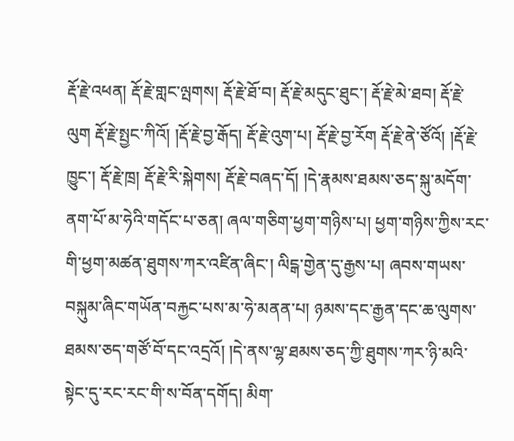རྡོ་རྗེ་འཕན། རྡོ་རྗེ་གླང་ལྤགས། རྡོ་རྗེ་ཐོ་བ། རྡོ་རྗེ་མདུང་ཐུང་། རྡོ་རྗེ་མེ་ཐབ། རྡོ་རྗེ་ལུག རྡོ་རྗེ་སྤྱང་ཀིའོ། །རྡོ་རྗེ་བྱ་རྒོད། རྡོ་རྗེ་འུག་པ། རྡོ་རྗེ་བྱ་རོག རྡོ་རྗེ་ནེ་ཙོའོ། །རྡོ་རྗེ་ཁྱུང་། རྡོ་རྗེ་ཁྲ། རྡོ་རྗེ་རི་སྐེགས། རྡོ་རྗེ་བཞད་དོ། །དེ་རྣམས་ཐམས་ཅད་སྐུ་མདོག་ནག་པོ་མ་ཧེའི་གདོང་པ་ཅན། ཞལ་གཅིག་ཕྱག་གཉིས་པ། ཕྱག་གཉིས་ཀྱིས་རང་གི་ཕྱག་མཚན་ཐུགས་ཀར་འཛིན་ཞིང་། ལིངྒ་གྱེན་དུ་རྒྱས་པ། ཞབས་གཡས་བསྐུམ་ཞིང་གཡོན་བརྐྱང་པས་མ་ཧེ་མནན་པ། ཉམས་དང་རྒྱན་དང་ཆ་ལུགས་ཐམས་ཅད་གཙོ་བོ་དང་འདྲའོ། །དེ་ནས་ལྷ་ཐམས་ཅད་ཀྱི་ཐུགས་ཀར་ཉི་མའི་སྟེང་དུ་རང་རང་གི་ས་བོན་དགོད། མིག་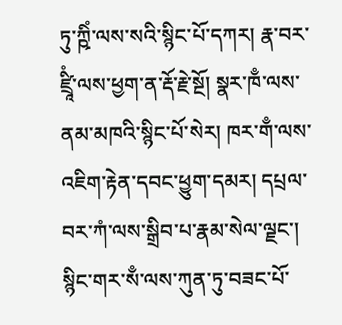ཏུ་ཀྵིཾ་ལས་སའི་སྙིང་པོ་དཀར། རྣ་བར་ཛྲཱིཾ་ལས་ཕྱག་ན་རྡོ་རྗེ་སྔོ། སྣར་ཁྃ་ལས་ནམ་མཁའི་སྙིང་པོ་སེར། ཁར་གྃ་ལས་འཇིག་རྟེན་དབང་ཕྱུག་དམར། དཔྲལ་བར་ཀཾ་ལས་སྒྲིབ་པ་རྣམ་སེལ་ལྗང་། སྙིང་གར་སྃ་ལས་ཀུན་ཏུ་བཟང་པོ་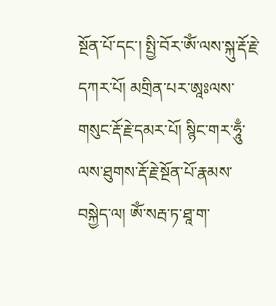སྔོན་པོ་དང་། སྤྱི་བོར་ཨོཾ་ལས་སྐུ་རྡོ་རྗེ་དཀར་པོ། མགྲིན་པར་ཨཱཿལས་གསུང་རྡོ་རྗེ་དམར་པོ། སྙིང་གར་ཧཱུྃ་ལས་ཐུགས་རྡོ་རྗེ་སྔོན་པོ་རྣམས་བསྐྱེད་ལ། ཨོཾ་སརྦ་ཏ་ཐཱ་ག་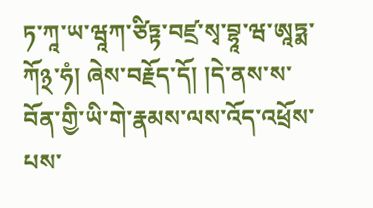ཏ་ཀཱ་ཡ་ཝཱཀ་ཙིཏྟ་བཛྲ་སྭ་བྷཱ་ཝ་ཨཱཏྨ་ཀོ྅་ཧཾ། ཞེས་བརྗོད་དོ། །དེ་ནས་ས་བོན་གྱི་ཡི་གེ་རྣམས་ལས་འོད་འཕྲོས་པས་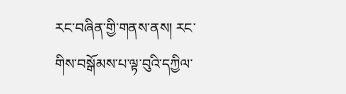རང་བཞིན་གྱི་གནས་ནས། རང་གིས་བསྒོམས་པ་ལྟ་བུའི་དཀྱིལ་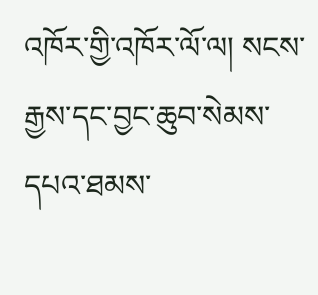འཁོར་གྱི་འཁོར་ལོ་ལ། སངས་རྒྱས་དང་བྱང་ཆུབ་སེམས་དཔའ་ཐམས་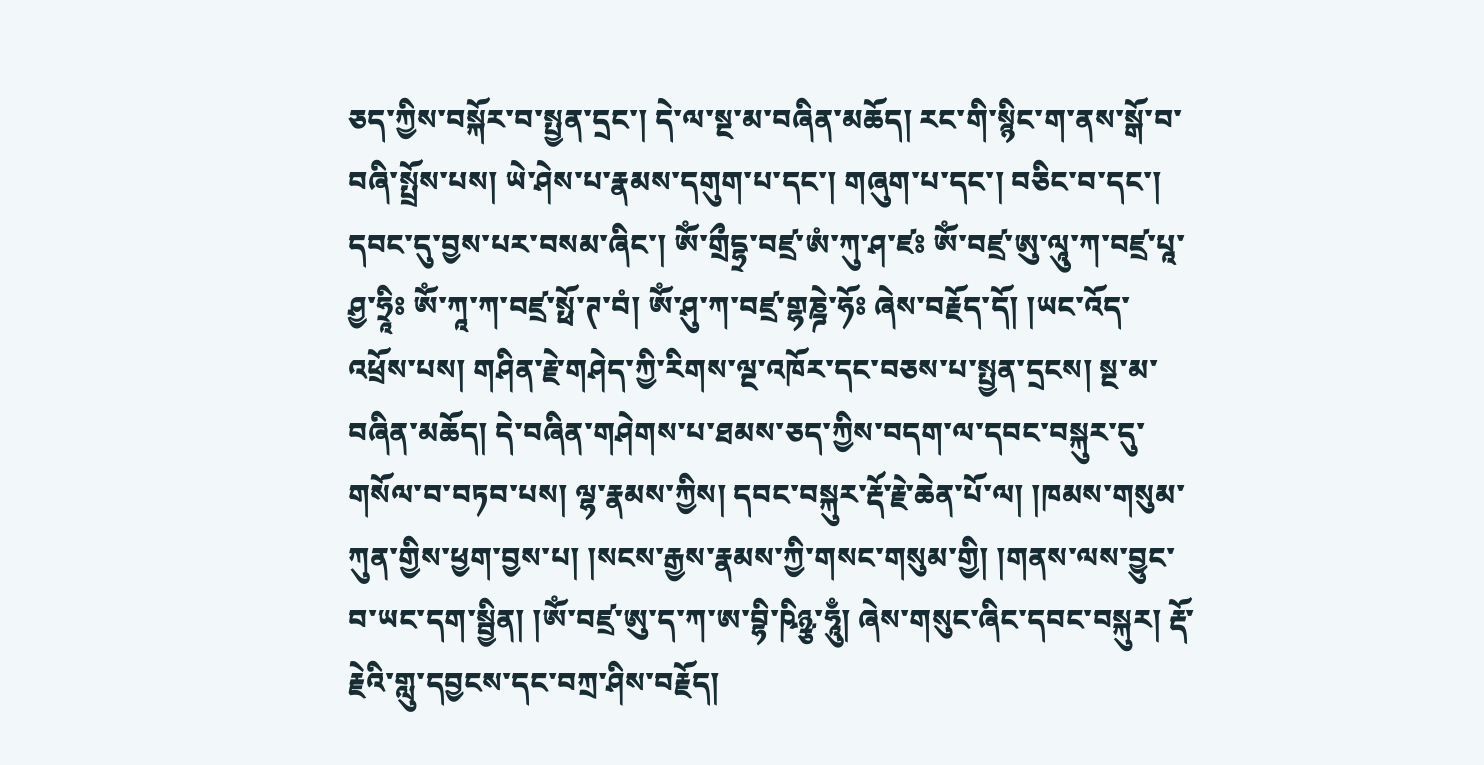ཅད་ཀྱིས་བསྐོར་བ་སྤྱན་དྲང་། དེ་ལ་སྔ་མ་བཞིན་མཆོད། རང་གི་སྙིང་ག་ནས་སྒོ་བ་བཞི་སྤྲོས་པས། ཡེ་ཤེས་པ་རྣམས་དགུག་པ་དང་། གཞུག་པ་དང་། བཅིང་བ་དང་། དབང་དུ་བྱས་པར་བསམ་ཞིང་། ཨོཾ་གྲྀདྷྲ་བཛྲ་ཨཾ་ཀུ་ཤ་ཛཿ ཨོཾ་བཛྲ་ཨུ་ལཱུ་ཀ་བཛྲ་པཱ་ཤྱ་ཧྲཱིཿ ཨོཾ་ཀཱ་ཀ་བཛྲ་སྥོ་ཊ་བཾ། ཨོཾ་ཤུ་ཀ་བཛྲ་གྷཎྜེ་ཧོཿ ཞེས་བརྗོད་དོ། །ཡང་འོད་འཕྲོས་པས། གཤིན་རྗེ་གཤེད་ཀྱི་རིགས་ལྔ་འཁོར་དང་བཅས་པ་སྤྱན་དྲངས། སྔ་མ་བཞིན་མཆོད། དེ་བཞིན་གཤེགས་པ་ཐམས་ཅད་ཀྱིས་བདག་ལ་དབང་བསྐུར་དུ་གསོལ་བ་བཏབ་པས། ལྷ་རྣམས་ཀྱིས། དབང་བསྐུར་རྡོ་རྗེ་ཆེན་པོ་ལ། །ཁམས་གསུམ་ཀུན་གྱིས་ཕྱག་བྱས་པ། །སངས་རྒྱས་རྣམས་ཀྱི་གསང་གསུམ་གྱི། །གནས་ལས་བྱུང་བ་ཡང་དག་སྦྱིན། །ཨོཾ་བཛྲ་ཨུ་ད་ཀ་ཨ་བྷི་ཥིཉྩ་ཧཱུྃ། ཞེས་གསུང་ཞིང་དབང་བསྐུར། རྡོ་རྗེའི་གླུ་དབྱངས་དང་བཀྲ་ཤིས་བརྗོད།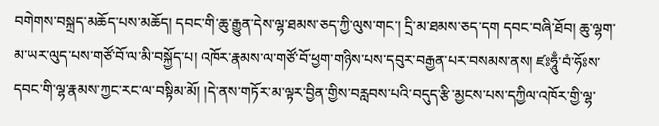བགེགས་བསྐྲད་མཆོད་པས་མཆོད། དབང་གི་ཆུ་རྒྱུན་དེས་ལྷ་ཐམས་ཅད་ཀྱི་ལུས་གང་། དྲི་མ་ཐམས་ཅད་དག དབང་བཞི་ཐོབ། ཆུ་ལྷག་མ་ཡར་ལུད་པས་གཙོ་བོ་ལ་མི་བསྐྱོད་པ། འཁོར་རྣམས་ལ་གཙོ་བོ་ཕྱག་གཉིས་པས་དབུར་བརྒྱན་པར་བསམས་ནས། ཛཿཧཱུྃ་བཾ་ཧོཿས་དབང་གི་ལྷ་རྣམས་ཀྱང་རང་ལ་བསྟིམ་མོ། །དེ་ནས་གཏོར་མ་ལྟར་བྱིན་གྱིས་བརླབས་པའི་བདུད་རྩི་མྱངས་པས་དཀྱིལ་འཁོར་གྱི་ལྷ་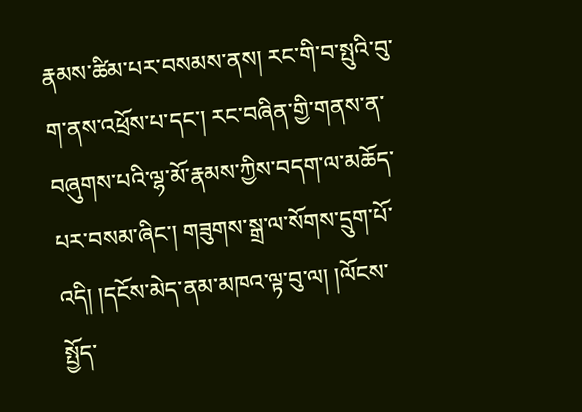རྣམས་ཚིམ་པར་བསམས་ནས། རང་གི་བ་སྤུའི་བུ་ག་ནས་འཕྲོས་པ་དང་། རང་བཞིན་གྱི་གནས་ན་བཞུགས་པའི་ལྷ་མོ་རྣམས་ཀྱིས་བདག་ལ་མཆོད་པར་བསམ་ཞིང་། གཟུགས་སྒྲ་ལ་སོགས་དྲུག་པོ་འདི། །དངོས་མེད་ནམ་མཁའ་ལྟ་བུ་ལ། །ལོངས་སྤྱོད་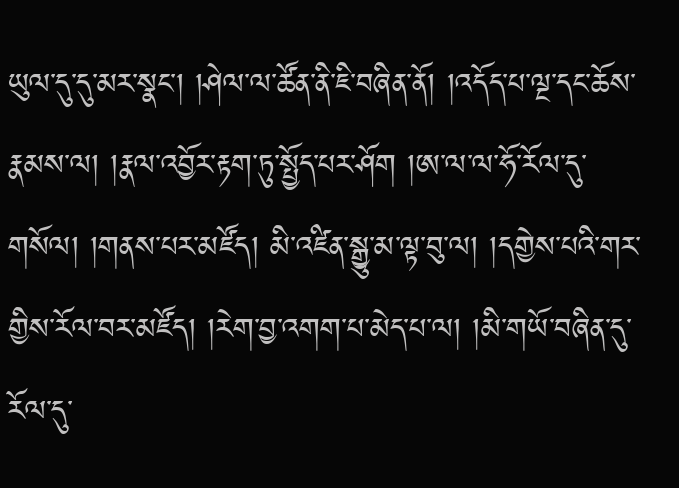ཡུལ་དུ་དུ་མར་སྣང་། །ཤེལ་ལ་ཚོན་ནི་ཇི་བཞིན་ནོ། །འདོད་པ་ལྔ་དང་ཆོས་རྣམས་ལ། །རྣལ་འབྱོར་རྟག་ཏུ་སྤྱོད་པར་ཤོག །ཨ་ལ་ལ་ཧོ་རོལ་དུ་གསོལ། །གནས་པར་མཛོད། མི་འཛིན་སྒྱུ་མ་ལྟ་བུ་ལ། །དགྱེས་པའི་གར་གྱིས་རོལ་བར་མཛོད། །རེག་བྱ་འགག་པ་མེད་པ་ལ། །མི་གཡོ་བཞིན་དུ་རོལ་དུ་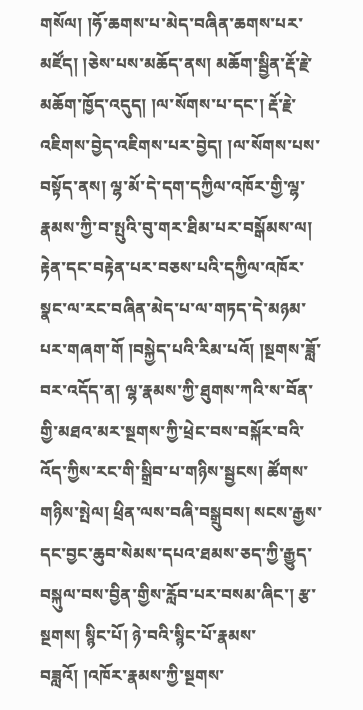གསོལ། །ཧོ་ཆགས་པ་མེད་བཞིན་ཆགས་པར་མཛོད། །ཅེས་པས་མཆོད་ནས། མཆོག་སྦྱིན་རྡོ་རྗེ་མཆོག་ཁྱོད་འདུད། །ལ་སོགས་པ་དང་། རྡོ་རྗེ་འཇིགས་བྱེད་འཇིགས་པར་བྱེད། །ལ་སོགས་པས་བསྟོད་ནས། ལྷ་མོ་དེ་དག་དཀྱིལ་འཁོར་གྱི་ལྷ་རྣམས་ཀྱི་བ་སྤུའི་བུ་གར་ཐིམ་པར་བསྒོམས་ལ། རྟེན་དང་བརྟེན་པར་བཅས་པའི་དཀྱིལ་འཁོར་སྣང་ལ་རང་བཞིན་མེད་པ་ལ་གཏད་དེ་མཉམ་པར་གཞག་གོ །བསྐྱེད་པའི་རིམ་པའོ། །སྔགས་ཟློ་བར་འདོད་ན། ལྷ་རྣམས་ཀྱི་ཐུགས་ཀའི་ས་བོན་གྱི་མཐའ་མར་སྔགས་ཀྱི་ཕྲེང་བས་བསྐོར་བའི་འོད་ཀྱིས་རང་གི་སྒྲིབ་པ་གཉིས་སྦྱངས། ཚོགས་གཉིས་སྤེལ། ཕྲིན་ལས་བཞི་བསྒྲུབས། སངས་རྒྱས་དང་བྱང་ཆུབ་སེམས་དཔའ་ཐམས་ཅད་ཀྱི་རྒྱུད་བསྐུལ་བས་བྱིན་གྱིས་རློབ་པར་བསམ་ཞིང་། རྩ་སྔགས། སྙིང་པོ། ཉེ་བའི་སྙིང་པོ་རྣམས་བཟླའོ། །འཁོར་རྣམས་ཀྱི་སྔགས་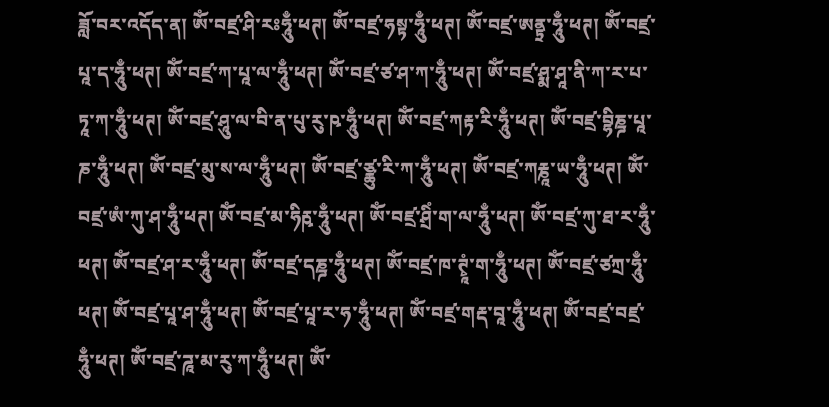ཟློ་བར་འདོད་ན། ཨོཾ་བཛྲ་ཤི་རཿཧཱུྃ་ཕཊ། ཨོཾ་བཛྲ་ཧསྟ་ཧཱུྃ་ཕཊ། ཨོཾ་བཛྲ་ཨནྟྲ་ཧཱུྃ་ཕཊ། ཨོཾ་བཛྲ་པཱ་ད་ཧཱུྃ་ཕཊ། ཨོཾ་བཛྲ་ཀ་པཱ་ལ་ཧཱུྃ་ཕཊ། ཨོཾ་བཛྲ་ཙ་ཤ་ཀ་ཧཱུྃ་ཕཊ། ཨོཾ་བཛྲ་ཤྨ་ཤཱ་ནི་ཀ་ར་པ་ཏཱ་ཀ་ཧཱུྃ་ཕཊ། ཨོཾ་བཛྲ་ཤཱུ་ལ་བི་ན་པུ་རུ་ཥ་ཧཱུྃ་ཕཊ། ཨོཾ་བཛྲ་ཀརྟ་རི་ཧཱུྃ་ཕཊ། ཨོཾ་བཛྲ་བྷིཎྜ་པཱ་ཎ་ཧཱུྃ་ཕཊ། ཨོཾ་བཛྲ་མུ་ས་ལ་ཧཱུྃ་ཕཊ། ཨོཾ་བཛྲ་ཙྪུ་རི་ཀ་ཧཱུྃ་ཕཊ། ཨོཾ་བཛྲ་ཀརྞཱ་ཡ་ཧཱུྃ་ཕཊ། ཨོཾ་བཛྲ་ཨཾ་ཀུ་ཤ་ཧཱུྃ་ཕཊ། ཨོཾ་བཛྲ་མ་ཧིརྵ་ཧཱུྃ་ཕཊ། ཨོཾ་བཛྲ་ཤྲིཾ་ག་ལ་ཧཱུྃ་ཕཊ། ཨོཾ་བཛྲ་ཀུ་ཐ་ར་ཧཱུྃ་ཕཊ། ཨོཾ་བཛྲ་ཤ་ར་ཧཱུྃ་ཕཊ། ཨོཾ་བཛྲ་དཎྜ་ཧཱུྃ་ཕཊ། ཨོཾ་བཛྲ་ཁ་ཊྭཱཾ་ག་ཧཱུྃ་ཕཊ། ཨོཾ་བཛྲ་ཙཀྲ་ཧཱུྃ་ཕཊ། ཨོཾ་བཛྲ་པཱ་ཤ་ཧཱུྃ་ཕཊ། ཨོཾ་བཛྲ་པཱ་ར་ཧ་ཧཱུྃ་ཕཊ། ཨོཾ་བཛྲ་གརྡ་བཱ་ཧཱུྃ་ཕཊ། ཨོཾ་བཛྲ་བཛྲ་ཧཱུྃ་ཕཊ། ཨོཾ་བཛྲ་ཌཱ་མ་རུ་ཀ་ཧཱུྃ་ཕཊ། ཨོཾ་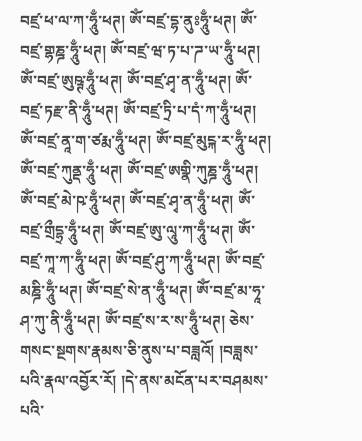བཛྲ་ཕ་ལ་ཀ་ཧཱུྃ་ཕཊ། ཨོཾ་བཛྲ་དྷ་ནུཿཧཱུྃ་ཕཊ། ཨོཾ་བཛྲ་གྷཎྜ་ཧཱུྃ་ཕཊ། ཨོཾ་བཛྲ་ཝ་ཏ་པ་ཌ་ཡ་ཧཱུྃ་ཕཊ། ཨོཾ་བཛྲ་ཨུཥྚ་ཧཱུྃ་ཕཊ། ཨོཾ་བཛྲ་ཤྭ་ན་ཧཱུྃ་ཕཊ། ཨོཾ་བཛྲ་ཏརྫ་ནི་ཧཱུྃ་ཕཊ། ཨོཾ་བཛྲ་ཏྲི་པ་དཾ་ཀ་ཧཱུྃ་ཕཊ། ཨོཾ་བཛྲ་ནཱ་ག་ཙརྨ་ཧཱུྃ་ཕཊ། ཨོཾ་བཛྲ་མུངྐ་ར་ཧཱུྃ་ཕཊ། ཨོཾ་བཛྲ་ཀུནྡ་ཧཱུྃ་ཕཊ། ཨོཾ་བཛྲ་ཨགྣི་ཀུཎྜ་ཧཱུྃ་ཕཊ། ཨོཾ་བཛྲ་མེ་ཥ་ཧཱུྃ་ཕཊ། ཨོཾ་བཛྲ་ཤྭ་ན་ཧཱུྃ་ཕཊ། ཨོཾ་བཛྲ་གྲྀདྷྲ་ཧཱུྃ་ཕཊ། ཨོཾ་བཛྲ་ཨུ་ལཱུ་ཀ་ཧཱུྃ་ཕཊ། ཨོཾ་བཛྲ་ཀཱ་ཀ་ཧཱུྃ་ཕཊ། ཨོཾ་བཛྲ་ཤུ་ཀ་ཧཱུྃ་ཕཊ། ཨོཾ་བཛྲ་མཎྜི་ཧཱུྃ་ཕཊ། ཨོཾ་བཛྲ་སེ་ན་ཧཱུྃ་ཕཊ། ཨོཾ་བཛྲ་མ་ཧཱ་ཤ་ཀུ་ནི་ཧཱུྃ་ཕཊ། ཨོཾ་བཛྲ་ས་ར་ས་ཧཱུྃ་ཕཊ། ཅེས་གསང་སྔགས་རྣམས་ཅི་ནུས་པ་བཟླའོ། །བཟླས་པའི་རྣལ་འབྱོར་རོ། །དེ་ནས་མངོན་པར་བཤམས་པའི་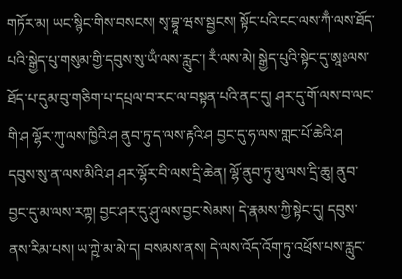གཏོར་མ། ཡང་སྙིང་གིས་བསངས། སྭ་བྷཱ་ཝས་སྦྱངས། སྟོང་པའི་ངང་ལས་ཀྃ་ལས་ཐོད་པའི་སྒྱེད་པུ་གསུམ་གྱི་དབུས་སུ་ཡྃ་ལས་རླུང་། རྃ་ལས་མེ། སྒྱེད་པུའི་སྟེང་དུ་ཨཱཿལས་ཐོད་པ་དུམ་བུ་གཅིག་པ་དཔྲལ་བ་རང་ལ་བསྟན་པའི་ནང་དུ། ཤར་དུ་གོ་ལས་བ་ལང་གི་ཤ ལྷོར་ཀུ་ལས་ཁྱིའི་ཤ ནུབ་ཏུ་ད་ལས་རྟའི་ཤ བྱང་དུ་ཧ་ལས་གླང་པོ་ཆེའི་ཤ དབུས་སུ་ན་ལས་མིའི་ཤ ཤར་ལྷོར་བི་ལས་དྲི་ཆེན། ལྷོ་ནུབ་ཏུ་མུ་ལས་དྲི་ཆུ། ནུབ་བྱང་དུ་མ་ལས་རཀྟ། བྱང་ཤར་དུ་ཤུ་ལས་བྱང་སེམས། དེ་རྣམས་ཀྱི་སྟེང་དུ། དབུས་ནས་རིམ་པས། ཡ་ཀྵེ་མ་མེ་ད། བསམས་ནས། དེ་ལས་འོད་འོག་ཏུ་འཕྲོས་པས་རླུང་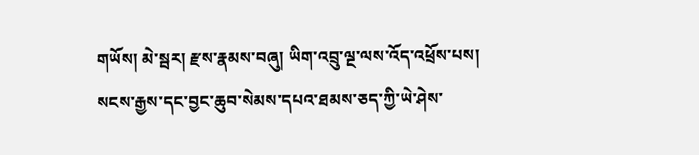གཡོས། མེ་སྦར། རྫས་རྣམས་བཞུ། ཡིག་འབྲུ་ལྔ་ལས་འོད་འཕྲོས་པས། སངས་རྒྱས་དང་བྱང་ཆུབ་སེམས་དཔའ་ཐམས་ཅད་ཀྱི་ཡེ་ཤེས་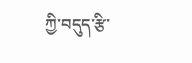ཀྱི་བདུད་རྩི་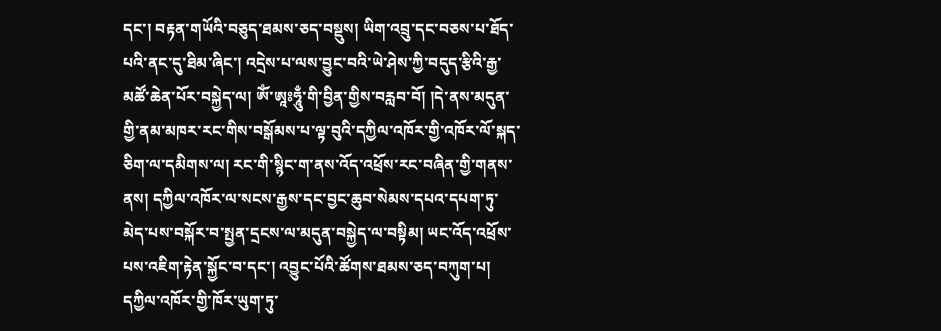དང་། བརྟན་གཡོའི་བཅུད་ཐམས་ཅད་བསྡུས། ཡིག་འབྲུ་དང་བཅས་པ་ཐོད་པའི་ནང་དུ་ཐིམ་ཞིང་། འདྲེས་པ་ལས་བྱུང་བའི་ཡེ་ཤེས་ཀྱི་བདུད་རྩིའི་རྒྱ་མཚོ་ཆེན་པོར་བསྐྱེད་ལ། ཨོཾ་ཨཱཿཧཱུྃ་གི་བྱིན་གྱིས་བརླབ་བོ། །དེ་ནས་མདུན་གྱི་ནམ་མཁར་རང་གིས་བསྒོམས་པ་ལྟ་བུའི་དཀྱིལ་འཁོར་གྱི་འཁོར་ལོ་སྐད་ཅིག་ལ་དམིགས་ལ། རང་གི་སྙིང་ག་ནས་འོད་འཕྲོས་རང་བཞིན་གྱི་གནས་ནས། དཀྱིལ་འཁོར་ལ་སངས་རྒྱས་དང་བྱང་ཆུབ་སེམས་དཔའ་དཔག་ཏུ་མེད་པས་བསྐོར་བ་སྤྱན་དྲངས་ལ་མདུན་བསྐྱེད་ལ་བསྟིམ། ཡང་འོད་འཕྲོས་པས་འཇིག་རྟེན་སྐྱོང་བ་དང་། འབྱུང་པོའི་ཚོགས་ཐམས་ཅད་བཀུག་པ། དཀྱིལ་འཁོར་གྱི་ཁོར་ཡུག་ཏུ་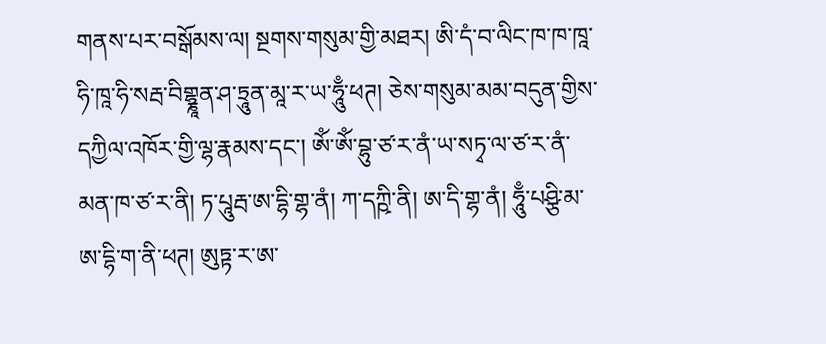གནས་པར་བསྒོམས་ལ། སྔགས་གསུམ་གྱི་མཐར། ཨི་དཾ་བ་ལིང་ཁ་ཁ་ཁཱ་ཧི་ཁཱ་ཧི་སརྦ་བིགྷྣཱན་ཤ་ཏྲཱུན་མཱ་ར་ཡ་ཧཱུྃ་ཕཊ། ཅེས་གསུམ་མམ་བདུན་གྱིས་དཀྱིལ་འཁོར་གྱི་ལྷ་རྣམས་དང་། ཨོཾ་ཨོཾ་བྷུ་ཙ་ར་ནཾ་ཡ་སཏྭ་ལ་ཙ་ར་ནཾ་མན་ཁ་ཙ་ར་ནི། ཏ་པཱུརྦ་ཨ་དྷི་གྷ་ནཾ། ཀ་དཀྵི་ནི། ཨ་དི་གྷ་ནཾ། ཧཱུྃ་པཤྩི་མ་ཨ་དྷི་ག་ནི་ཕཊ། ཨུཏྟ་ར་ཨ་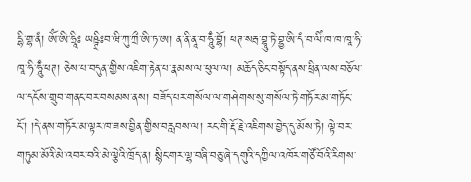དྷི་གྷ་ནཾ། ཨོཾ་ཨི་ཧྲཱིཿ ཡཥྚྲིཿབ་ཝི་ཀུ་ཀྲྀ་ཨི་ཏ་ཨ། ན་ནི་ནཱ་བ་ཧཱུྃ་བྷོ། ཕཊ་སརྦ་བྷཱུ་ཏེ་བྷྱ་ཨི་དཾ་བ་ལིཾ་ཁ་ཁ་ཁཱ་ཧི་ཁཱ་ཧི་ཧཱུྃ་ཕཊ། ཅེས་པ་བདུན་གྱིས་འཇིག་རྟེན་པ་རྣམས་ལ་ཕུལ་ལ། མཆོད་ཅིང་བསྟོད་ནས་ཕྲིན་ལས་བཅོལ་ལ་དངོས་གྲུབ་གནང་བར་བསམས་ནས། བཟོད་པར་གསོལ་ལ་གཤེགས་སུ་གསོལ་ཏེ་གཏོར་མ་གཏོང་ངོ་། །དེ་ནས་གཏོར་མ་ལྟར་ཁ་ཟས་བྱིན་གྱིས་བརླབས་ལ། རང་གི་རྡོ་རྗེ་འཇིགས་བྱེད་དུ་མོས་ཏེ། ལྟེ་བར་གཏུམ་མོའི་མེ་འབར་བའི་མེ་ལྕེའི་ཁྲོད་ན། སྙིང་གར་ལྷ་བཞི་བཅུ་ཞེ་དགུའི་དཀྱིལ་འཁོར་གཙོ་བོའི་རིགས་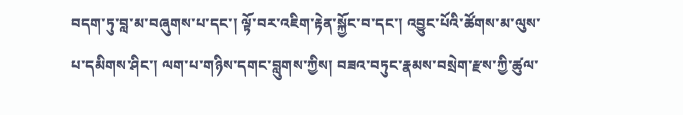བདག་ཏུ་བླ་མ་བཞུགས་པ་དང་། ལྟོ་བར་འཇིག་རྟེན་སྐྱོང་བ་དང་། འབྱུང་པོའི་ཚོགས་མ་ལུས་པ་དམིགས་ཤིང་། ལག་པ་གཉིས་དགང་བླུགས་ཀྱིས། བཟའ་བཏུང་རྣམས་བསྲེག་རྫས་ཀྱི་ཚུལ་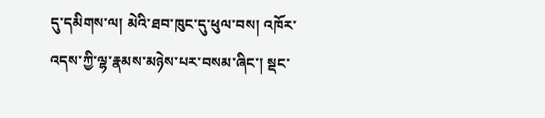དུ་དམིགས་ལ། མེའི་ཐབ་ཁུང་དུ་ཕུལ་བས། འཁོར་འདས་ཀྱི་ལྷ་རྣམས་མཉེས་པར་བསམ་ཞིང་། སྡང་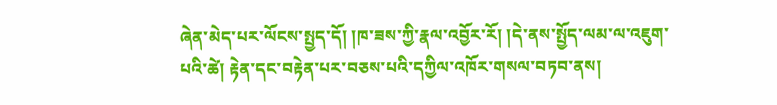ཞེན་མེད་པར་ལོངས་སྤྱད་དོ། །ཁ་ཟས་ཀྱི་རྣལ་འབྱོར་རོ། །དེ་ནས་སྤྱོད་ལམ་ལ་འཇུག་པའི་ཚེ། རྟེན་དང་བརྟེན་པར་བཅས་པའི་དཀྱིལ་འཁོར་གསལ་བཏབ་ནས།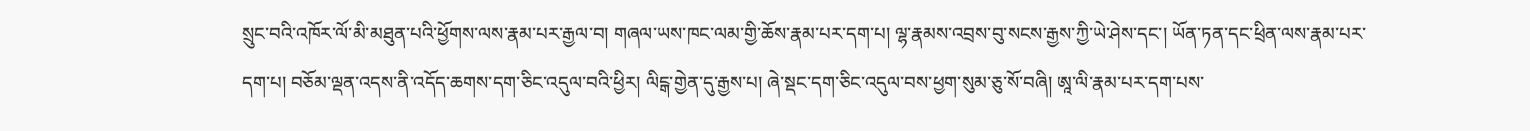སྲུང་བའི་འཁོར་ལོ་མི་མཐུན་པའི་ཕྱོགས་ལས་རྣམ་པར་རྒྱལ་བ། གཞལ་ཡས་ཁང་ལམ་གྱི་ཆོས་རྣམ་པར་དག་པ། ལྷ་རྣམས་འབྲས་བུ་སངས་རྒྱས་ཀྱི་ཡེ་ཤེས་དང་། ཡོན་ཏན་དང་ཕྲིན་ལས་རྣམ་པར་དག་པ། བཅོམ་ལྡན་འདས་ནི་འདོད་ཆགས་དག་ཅིང་འདུལ་བའི་ཕྱིར། ལིངྒ་གྱེན་དུ་རྒྱས་པ། ཞེ་སྡང་དག་ཅིང་འདུལ་བས་ཕྱག་སུམ་ཅུ་སོ་བཞི། ཨཱ་ལི་རྣམ་པར་དག་པས་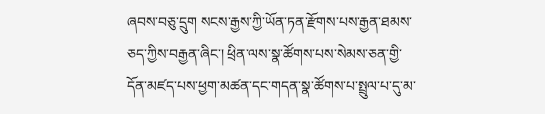ཞབས་བཅུ་དྲུག སངས་རྒྱས་ཀྱི་ཡོན་ཏན་རྫོགས་པས་རྒྱན་ཐམས་ཅད་ཀྱིས་བརྒྱན་ཞིང་། ཕྲིན་ལས་སྣ་ཚོགས་པས་སེམས་ཅན་གྱི་དོན་མཛད་པས་ཕྱག་མཚན་དང་གདན་སྣ་ཚོགས་པ་སྤྲུལ་པ་དུ་མ་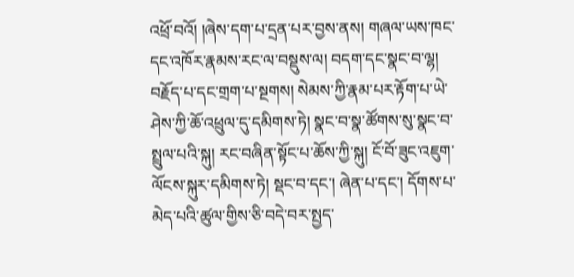འཕྲོ་བའོ། །ཞེས་དག་པ་དྲན་པར་བྱས་ནས། གཞལ་ཡས་ཁང་དང་འཁོར་རྣམས་རང་ལ་བསྡུས་ལ། བདག་དང་སྣང་བ་ལྷ། བརྗོད་པ་དང་གྲག་པ་སྔགས། སེམས་ཀྱི་རྣམ་པར་རྟོག་པ་ཡེ་ཤེས་ཀྱི་ཆོ་འཕྲུལ་དུ་དམིགས་ཏེ། སྣང་བ་སྣ་ཚོགས་སུ་སྣང་བ་སྤྲུལ་པའི་སྐུ། རང་བཞིན་སྟོང་པ་ཆོས་ཀྱི་སྐུ། ངོ་བོ་ཟུང་འཇུག་ལོངས་སྐུར་དམིགས་ཏེ། སྡང་བ་དང་། ཞེན་པ་དང་། དོགས་པ་མེད་པའི་ཚུལ་གྱིས་ཅི་བདེ་བར་སྤྱད་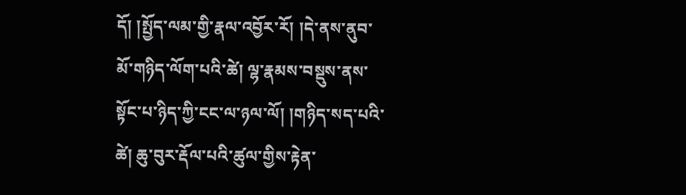དོ། །སྤྱོད་ལམ་གྱི་རྣལ་འབྱོར་རོ། །དེ་ནས་ནུབ་མོ་གཉིད་ལོག་པའི་ཚེ། ལྷ་རྣམས་བསྡུས་ནས་སྟོང་པ་ཉིད་ཀྱི་ངང་ལ་ཉལ་ལོ། །གཉིད་སད་པའི་ཚེ། ཆུ་བུར་རྡོལ་པའི་ཚུལ་གྱིས་རྟེན་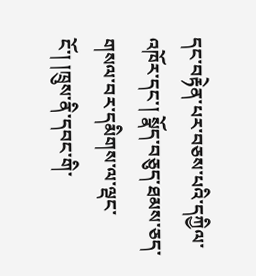དང་བརྟེན་པར་བཅས་པའི་དཀྱིལ་འཁོར་དང་། སྣོད་བཅུད་ཐམས་ཅད་གསལ་བར་དམིགས་ལ་ལྡང་ངོ་། །ཁྲུས་ནི་དབང་གི་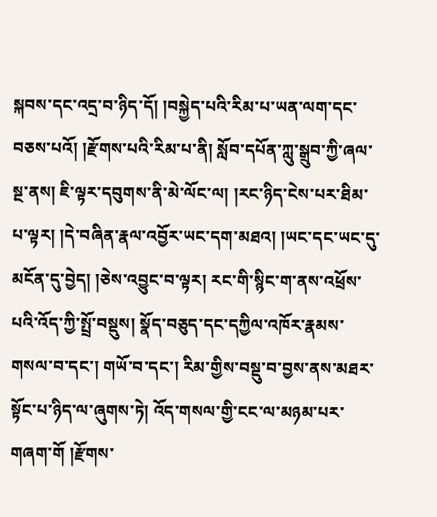སྐབས་དང་འདྲ་བ་ཉིད་དོ། །བསྐྱེད་པའི་རིམ་པ་ཡན་ལག་དང་བཅས་པའོ། །རྫོགས་པའི་རིམ་པ་ནི། སློབ་དཔོན་ཀླུ་སྒྲུབ་ཀྱི་ཞལ་སྔ་ནས། ཇི་ལྟར་དབུགས་ནི་མེ་ལོང་ལ། །རང་ཉིད་ངེས་པར་ཐིམ་པ་ལྟར། །དེ་བཞིན་རྣལ་འབྱོར་ཡང་དག་མཐའ། །ཡང་དང་ཡང་དུ་མངོན་དུ་བྱེད། །ཅེས་འབྱུང་བ་ལྟར། རང་གི་སྙིང་ག་ནས་འཕྲོས་པའི་འོད་ཀྱི་སྤྲོ་བསྡུས། སྣོད་བཅུད་དང་དཀྱིལ་འཁོར་རྣམས་གསལ་བ་དང་། གཡོ་བ་དང་། རིམ་གྱིས་བསྡུ་བ་བྱས་ནས་མཐར་སྟོང་པ་ཉིད་ལ་ཞུགས་ཏེ། འོད་གསལ་གྱི་ངང་ལ་མཉམ་པར་གཞག་གོ །རྫོགས་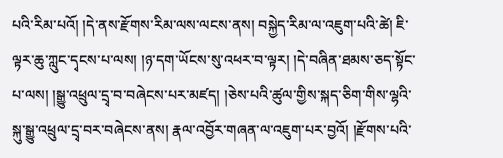པའི་རིམ་པའོ། །དེ་ནས་རྫོགས་རིམ་ལས་ལངས་ནས། བསྐྱེད་རིམ་ལ་འཇུག་པའི་ཚེ། ཇི་ལྟར་ཆུ་ཀླུང་དྭངས་པ་ལས། །ཉ་དག་ཡོངས་སུ་འཕར་བ་ལྟར། །དེ་བཞིན་ཐམས་ཅད་སྟོང་པ་ལས། །སྒྱུ་འཕྲུལ་དྲྭ་བ་བཞེངས་པར་མཛད། །ཅེས་པའི་ཚུལ་གྱིས་སྐད་ཅིག་གིས་ལྷའི་སྐུ་སྒྱུ་འཕྲུལ་དྲྭ་བར་བཞེངས་ནས། རྣལ་འབྱོར་གཞན་ལ་འཇུག་པར་བྱའོ། །རྫོགས་པའི་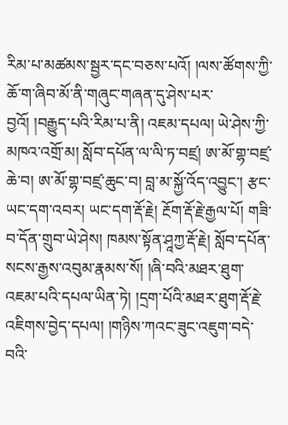རིམ་པ་མཚམས་སྦྱར་དང་བཅས་པའོ། །ལས་ཚོགས་ཀྱི་ཆོ་ག་ཞིབ་མོ་ནི་གཞུང་གཞན་དུ་ཤེས་པར་བྱའོ། །བརྒྱུད་པའི་རིམ་པ་ནི། འཇམ་དཔལ། ཡེ་ཤེས་ཀྱི་མཁའ་འགྲོ་མ། སློབ་དཔོན་ལ་ལི་ཏ་བཛྲ། ཨ་མོ་གྷ་བཛྲ་ཆེ་བ། ཨ་མོ་གྷ་བཛྲ་ཆུང་བ། བླ་མ་སྐྱོ་འོད་འབྱུང་། རྩང་ཡང་དག་འབར། ཡང་དག་རྡོ་རྗེ། རྔོག་རྡོ་རྗེ་རྒྱལ་པོ། གཟི་བ་དོན་གྲུབ་ཡེ་ཤེས། ཁམས་སྟོན་ཤཱཀྱ་རྡོ་རྗེ། སློབ་དཔོན་སངས་རྒྱས་འབུམ་རྣམས་སོ། །ཞི་བའི་མཐར་ཐུག་འཇམ་པའི་དཔལ་ཡིན་ཏེ། །དྲག་པོའི་མཐར་ཐུག་རྡོ་རྗེ་འཇིགས་བྱེད་དཔལ། །གཉིས་ཀའང་ཟུང་འཇུག་བདེ་བའི་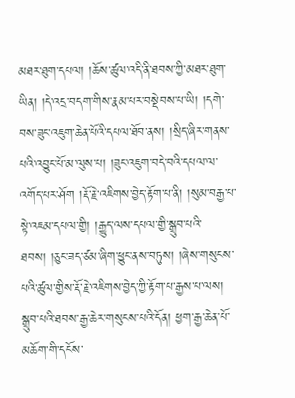མཐར་ཐུག་དཔལ། །ཆོས་ཚུལ་འདི་ནི་ཐབས་ཀྱི་མཐར་ཐུག་ཡིན། །དེ་འདྲ་བདག་གིས་རྣམ་པར་བསྡེབས་པ་ཡི། །དགེ་བས་ཟུང་འཇུག་ཆེན་པོའི་དཔལ་ཐོབ་ནས། །སྲིད་ཞིར་གནས་པའི་འབྱུང་པོ་མ་ལུས་པ། །ཟུང་འཇུག་བདེ་བའི་དཔལ་ལ་འགོད་པར་ཤོག །རྡོ་རྗེ་འཇིགས་བྱེད་རྟོག་པ་ནི། །སུམ་བརྒྱ་པ་སྟེ་འཇམ་དཔལ་གྱི། །རྒྱུད་ལས་དཔལ་གྱི་སྒྲུབ་པའི་ཐབས། །ཅུང་ཟད་ཙམ་ཞིག་ཕྱུང་ནས་བཏུས། །ཞེས་གསུངས་པའི་ཚུལ་གྱིས་རྡོ་རྗེ་འཇིགས་བྱེད་ཀྱི་རྟོག་པ་རྒྱས་པ་ལས། སྒྲུབ་པའི་ཐབས་རྒྱ་ཆེར་གསུངས་པའི་དོན། ཕྱག་རྒྱ་ཆེན་པོ་མཆོག་གི་དངོས་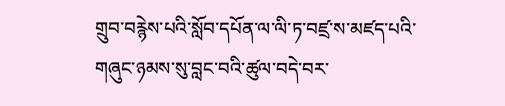གྲུབ་བརྙེས་པའི་སློབ་དཔོན་ལ་ལི་ཏ་བཛྲ་ས་མཛད་པའི་གཞུང་ཉམས་སུ་བླང་བའི་ཚུལ་བདེ་བར་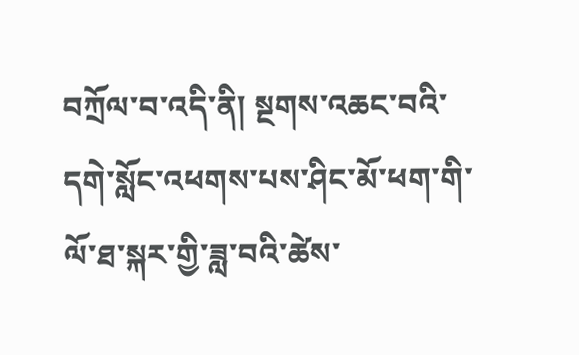བཀྲོལ་བ་འདི་ནི། སྔགས་འཆང་བའི་དགེ་སློང་འཕགས་པས་ཤིང་མོ་ཕག་གི་ལོ་ཐ་སྐར་གྱི་ཟླ་བའི་ཚེས་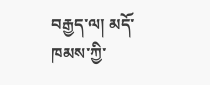བརྒྱད་ལ། མདོ་ཁམས་ཀྱི་